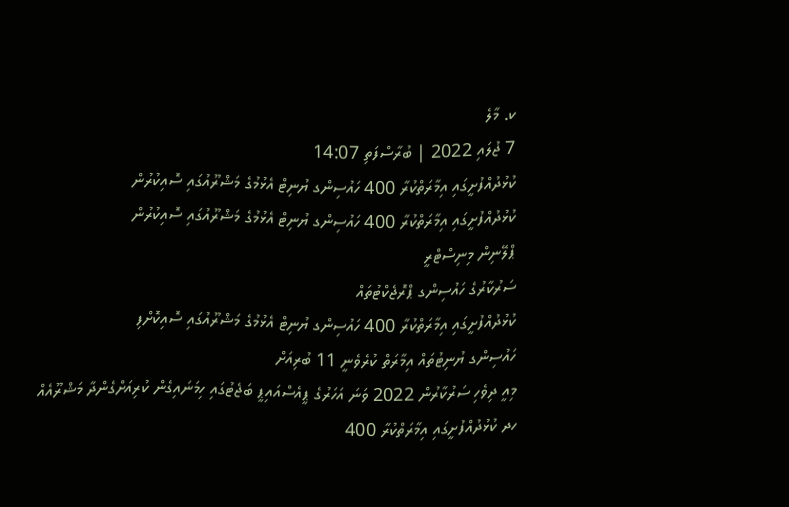ކ. މާލެ
7 ޖުލައި 2022 | ބުރާސްފަތި 14:07
ކުޅުދުއްފުށީގައި އިމާރަތްކުރާ 400 ހައުސިންގ ޔުނިޓް އެޅުމުގެ މަޝްރޫއުގައި ސޮއިކުރުން
ކުޅުދުއްފުށީގައި އިމާރަތްކުރާ 400 ހައުސިންގ ޔުނިޓް އެޅުމުގެ މަޝްރޫއުގައި ސޮއިކުރުން
ޕްލޭނިން މިނިސްޓްރީ
ސަރުކާރުގެ ހައުސިންގ ޕްރޮޖެކްޓުތައް
ކުޅުދުއްފުށީގައި އިމާރަތްކުރާ 400 ހައުސިންގ ޔުނިޓް އެޅުމުގެ މަޝްރޫއުގައި ސޮއިކޮށްފި
ހައުސިންގ ޔުނިޓުތައް އިމާރަތް ކުރެވެނީ 11 ބުރިއަށް
މިއީ ދިވެހި ސަރުކާރުން 2022 ވަނަ އަހަރުގެ ޕީއެސްއައިޕީ ބަޖެޓުގައި ހިމަނައިގެން ކުރިއަށްގެންދާ މަޝްރޫއެއް
ހދ ކުޅުދުއްފުށީގައި އިމާރަތްކުރާ 400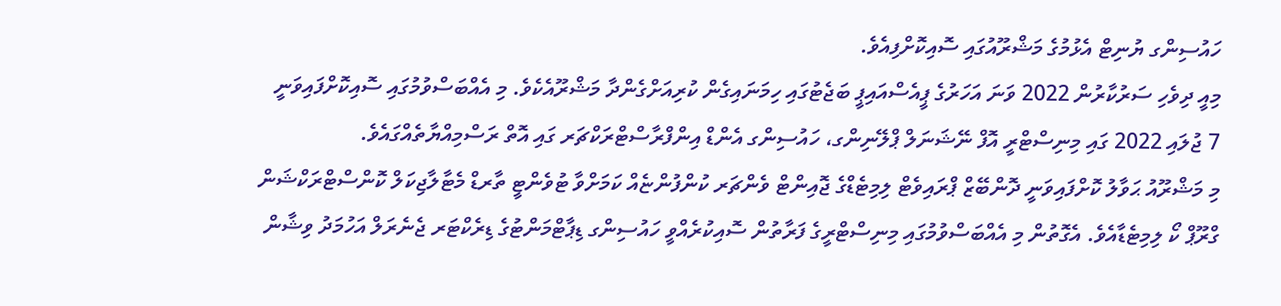ހައުސިންގ ޔުނިޓް އެޅުމުގެ މަޝްރޫއުގައި ސޮއިކޮށްފިއެވެ.
މިއީ ދިވެހި ސަރުކާރުން 2022 ވަނަ އަހަރުގެ ޕީއެސްއައިޕީ ބަޖެޓުގައި ހިމަނައިގެން ކުރިއަށްގެންދާ މަޝްރޫއެކެވެ. މި އެއްބަސްވުމުގައި ސޮއިކޮށްފައިވަނީ 7 ޖުލައި 2022 ގައި މިނިސްޓްރީ އޮފް ނޭޝަނަލް ޕްލޭނިންގ، ހައުސިންގ އެންޑް އިންފްރާސްޓްރަކްޗަރ ގައި އޮތް ރަސްމިއްޔާތެއްގައެވެ.
މި މަޝްރޫއު ޙަވާލު ކޮށްފައިވަނީ ދޮންބޭޒް ޕްރައިވެޓް ލިމިޓެޑްގެ ޖޮއިންޓް ވެންޗަރ ކުންފުންޏެއް ކަމަށްވާ ޓުވެންޓީ ތާރޑް މެޓާލާޖިކަލް ކޮންސްޓްރަކްޝަން ގްރޫޕް ކޯ ލިމިޓެޑާއެވެ. އެގޮތުން މި އެއްބަސްވުމުގައި މިނިސްޓްރީގެ ފަރާތުން ސޮއިކުރެއްވީ ހައުސިންގ ޑިޕާޓްމަންޓުގެ ޑިރެކްޓަރ ޖެނެރަލް އަހުމަދު ވިޝާން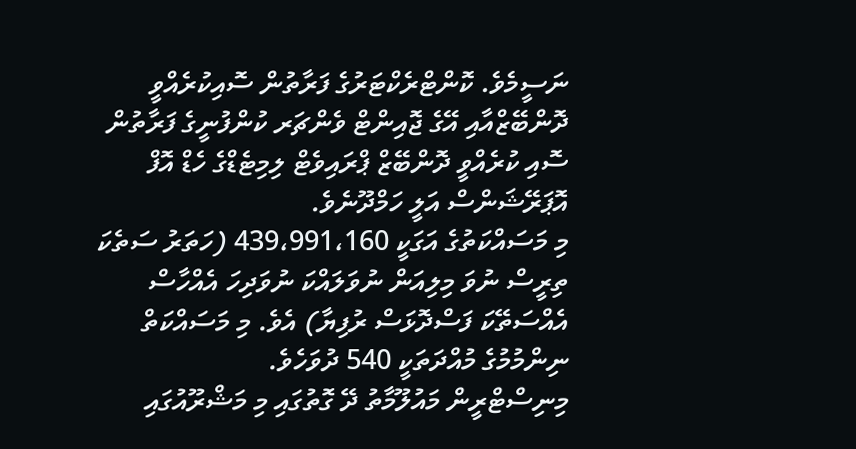ނަސީމެވެ. ކޮންޓްރެކްޓަރުގެ ފަރާތުން ސޮއިކުރެއްވީ ދޮންބޭޒްއާއި އޭގެ ޖޮއިންޓް ވެންޗަރ ކުންފުނީގެ ފަރާތުން ސޮއި ކުރެއްވީ ދޮންބޭޒް ޕްރައިވެޓް ލިމިޓެޑްގެ ހެޑް އޮފް އޮޕަރޭޝަންސް އަލީ ހަމްދޫނެވެ.
މި މަސައްކަތުގެ އަގަކީ 439،991،160 (ހަތަރު ސަތެކަ ތިރީސް ނުވަ މިލިއަން ނުވަލައްކަ ނުވަދިހަ އެއްހާސް އެއްސަތޭކަ ފަސްދޮޅަސް ރުފިޔާ) އެވެ. މި މަސައްކަތް ނިންމުމުގެ މުއްދަތަކީ 540 ދުވަހެވެ.
މިނިސްޓްރީން މައުލޫމާތު ދޭ ގޮތުގައި މި މަޝްރޫއުގައި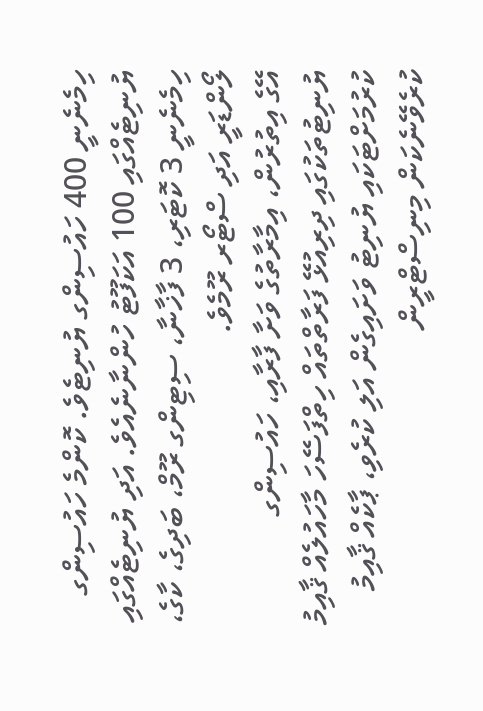ހިމެނެނީ 400 ހައުސިންގ ޔުނިޓެވެ. ކޮންމެ ހައުސިންގ ޔުނިޓެއްގައި 100 އަކަފޫޓު ހުންނާނެއެވެ. އަދި ޔުނިޓެއްގައި ހިމެނެނީ 3 ކޮޓަރި، 3 ފާޚާނާ، ސިޓިންގ ރޫމް، ބަދިގެ، ކާގެ، ލޯންޑަރީ އަދި ސްޓޯރ ރޫމެވެ.
އޭގެ އިތުރުން، އިމާރާތުގެ ވަށާ ފާރާއި، ހައުސިންގ ޔުނިޓުތަކުގައި ދިރިއުޅޭ ފަރާތްތައް ހިތްފަސޭހަ މާހައުލެއް ޤާއިމު ކުރުމަށްޓަކައި ޔުނިޓު ވަށައިގެން އަލި ކުރެވި، ޕާކެއް ޤާއިމު ކުރެވޭނެކަން މިނިސްޓްރީން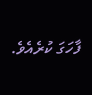ފާހަގަ ކުރެއެވެ.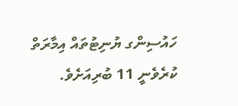ހައުސިންގ ޔުނިޓުތައް އިމާރަތް ކުރެވެނީ 11 ބުރިއަށެވެ.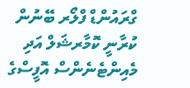ގްރައުންޑް ފްލޯރ ބޭނުން ކުރާނީ ކޮމާރޝަލް އަދި މެއިންޓެނެންސް އޮފީސްގެ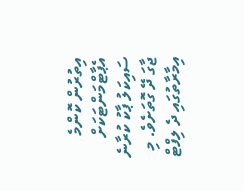އިތުރުން ކޮންމެ އެޕާޓްމަންޓަކަށް ސައިކަލު ޕާކު ކުރާނެ ޖާގަ ދޭ ގޮތަށެވެ. މި އިމާރާތުގައި ދެ ލިފްޓް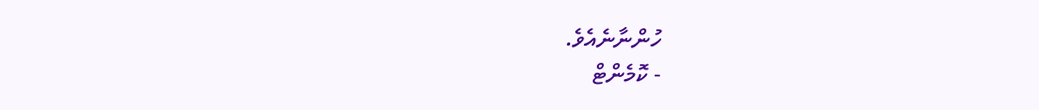ހުންނާނެއެވެ.
- ކޮމެންޓް